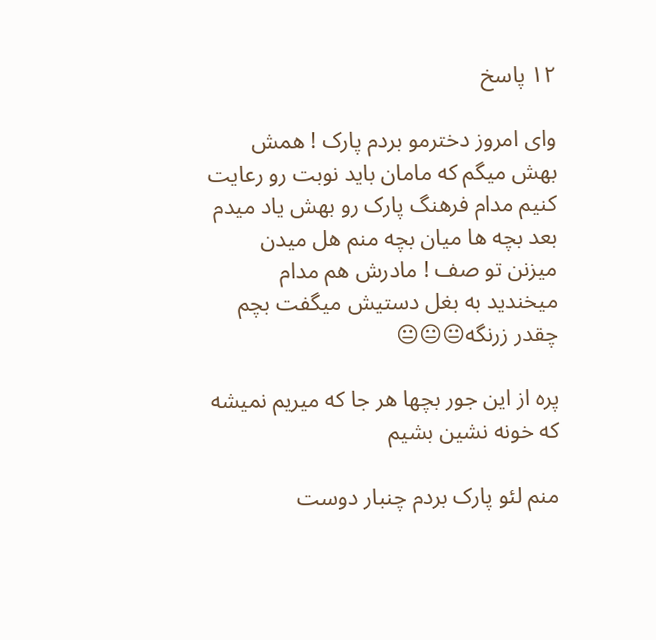۱۲ پاسخ

وای امروز دخترمو بردم پارک ! همش بهش میگم که مامان باید نوبت رو رعایت کنیم مدام فرهنگ پارک رو بهش یاد میدم بعد بچه ها میان بچه منم هل میدن میزنن تو صف ! مادرش هم مدام میخندید به بغل دستیش میگفت بچم چقدر زرنگه😐😐😐

پره از این جور بچها هر جا که میریم نمیشه که خونه نشین بشیم

منم لئو پارک بردم چنبار دوست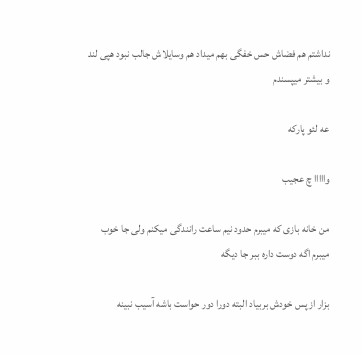نداشتم هم فضاش حس خفگی بهم میداد هم وسایلاش جالب نبود هپی لند و بیشتر میپسندم

عه لئو پارکه

وااااا چ عجیب

من خانه بازی که میبرم حدود نیم ساعت رانندگی میکنم ولی جا خوب میبرم اگه دوست داره ببر جا دیگه

بزار از پس خودش بربیاد البته دورا دور حواست باشه آسیب نبینه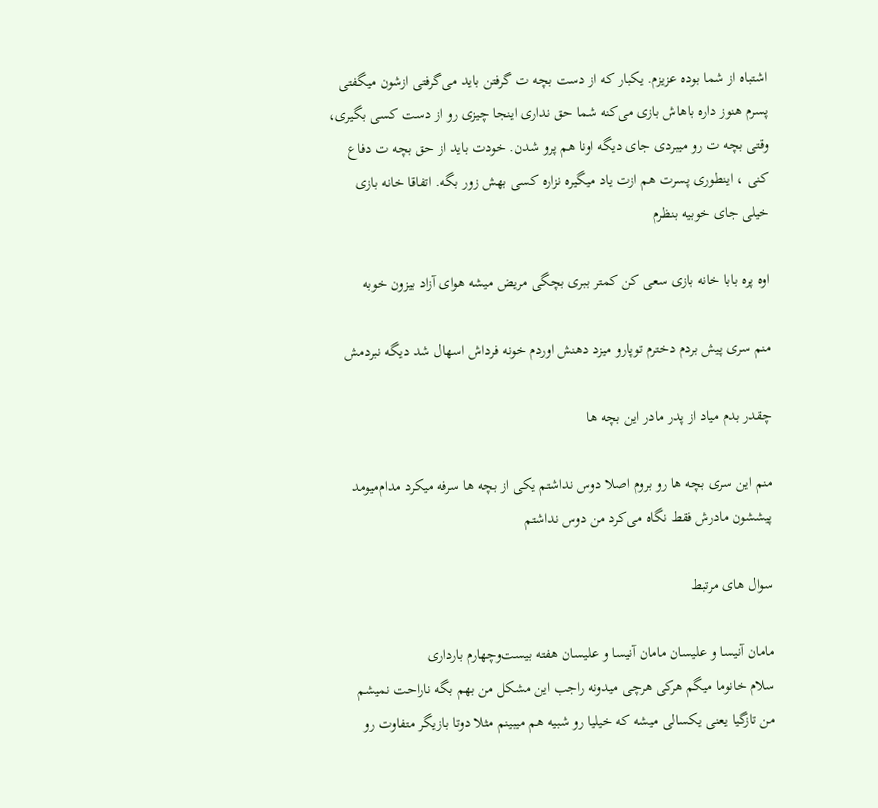اشتباه از شما بوده عزیزم. یکبار که از دست بچه ت گرفتن باید می‌گرفتی ازشون میگفتی پسرم هنوز داره باهاش بازی می‌کنه شما حق نداری اینجا چیزی رو از دست کسی بگیری، وقتی بچه ت رو میبردی جای دیگه اونا هم پرو شدن. خودت باید از حق بچه ت دفاع کنی ، اینطوری پسرت هم ازت یاد میگیره نزاره کسی بهش زور بگه. اتفاقا خانه بازی خیلی جای خوبیه بنظرم

اوه پره بابا خانه بازی سعی کن کمتر ببری بچگی مریض میشه هوای آزاد بیزون خوبه

منم سری پیش بردم دخترم توپارو میزد دهنش اوردم خونه فرداش اسهال شد دیگه نبردمش

چقدر بدم میاد از پدر مادر این بچه ها

منم این سری بچه ها رو بروم اصلا دوس نداشتم یکی از بچه ها سرفه میکرد مدام‌میومد پیششون مادرش فقط نگاه می‌کرد من دوس نداشتم

سوال های مرتبط

مامان آنیسا و علیسان مامان آنیسا و علیسان هفته بیست‌وچهارم بارداری
سلام خانوما میگم هرکی هرچی میدونه راجب این مشکل من بهم بگه ناراحت نمیشم
من تازگیا یعنی یکسالی میشه که خیلیا رو شبیه هم میبینم مثلا دوتا بازیگر متفاوت رو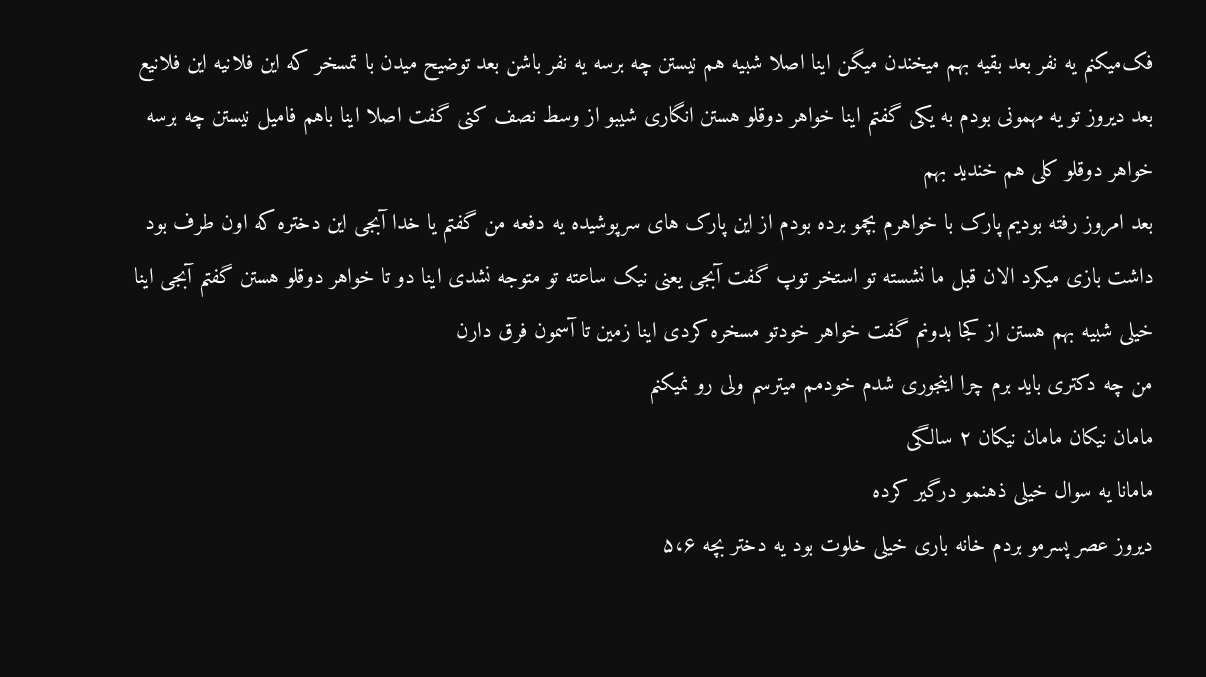فک‌میکنم یه نفر بعد بقیه بهم میخندن میگن اینا اصلا شبیه هم نیستن چه برسه یه نفر باشن بعد توضیح میدن با تمسخر که این فلانیه این فلانیع
بعد دیروز تو یه مهمونی بودم به یکی گفتم اینا خواهر دوقلو هستن انگاری شیبو از وسط نصف کنی گفت اصلا اینا باهم فامیل نیستن چه برسه خواهر دوقلو کلی هم خندید بهم
بعد امروز رفته بودیم پارک با خواهرم بچمو برده بودم از این پارک های سرپوشیده یه دفعه من گفتم یا خدا آبجی این دختره که اون طرف بود داشت بازی میکرد الان قبل ما نشسته تو استخر توپ گفت آبجی یعنی نیک ساعته تو متوجه نشدی اینا دو تا خواهر دوقلو هستن گفتم آبجی اینا خیلی شبیه بهم هستن از کجا بدونم گفت خواهر خودتو مسخره کردی اینا زمین تا آسمون فرق دارن
من چه دکتری باید برم چرا اینجوری شدم خودمم میترسم ولی رو نمیکنم
مامان نیکان مامان نیکان ۲ سالگی
مامانا یه سوال خیلی ذهنمو درگیر کرده
دیروز عصر پسرمو بردم خانه باری خیلی خلوت بود یه دختر بچه ۵،۶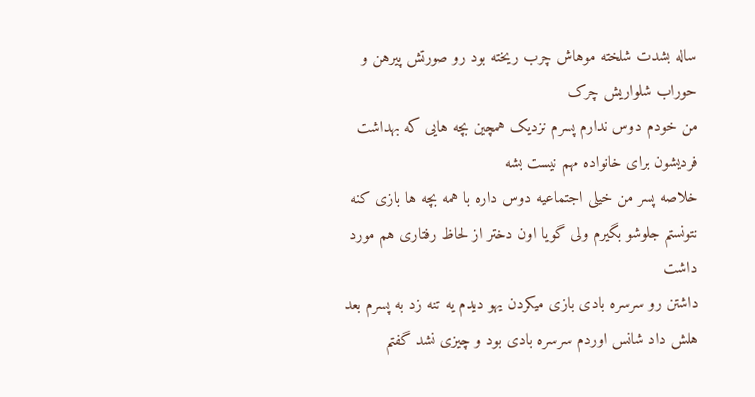ساله بشدت شلخته موهاش چرب ریخته بود رو صورتش پیرهن و حوراب شلواریش چرک
من خودم دوس ندارم پسرم نزدیک همچین بچه هایی که بهداشت فردیشون برای خانواده مهم نیست بشه
خلاصه پسر من خیلی اجتماعیه دوس داره با همه بچه ها بازی کنه
نتونستم جلوشو بگیرم ولی گویا اون دختر از لحاظ رفتاری هم مورد داشت
داشتن رو سرسره بادی بازی میکردن یهو دیدم یه تنه زد به پسرم بعد هلش داد شانس اوردم سرسره بادی بود و چیزی نشد گفتم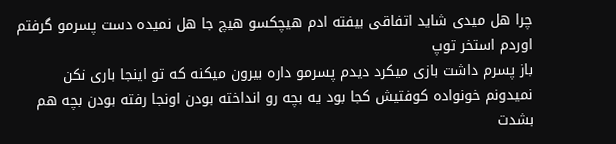چرا هل میدی شاید اتفاقی بیفته ادم هیچکسو هیچ جا هل نمیده دست پسرمو گرفتم اوردم استخر توپ
باز پسرم داشت بازی میکرد دیدم پسرمو داره بیرون میکنه که تو اینجا باری نکن
نمیدونم خونواده کوفتیش کجا بود یه بچه رو انداخته بودن اونجا رفته بودن بچه هم بشدت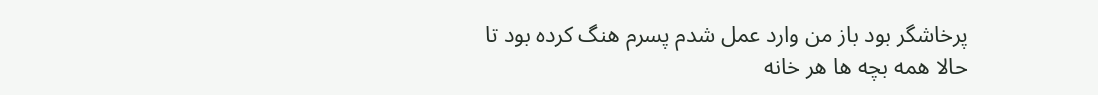پرخاشگر بود باز من وارد عمل شدم پسرم هنگ کرده بود تا حالا همه بچه ها هر خانه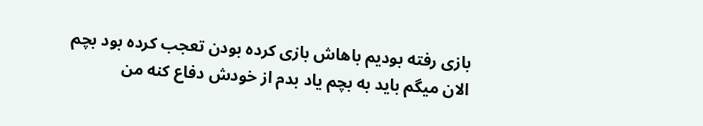بازی رفته بودیم باهاش بازی کرده بودن تعجب کرده بود بچم
الان میگم باید به بچم یاد بدم از خودش دفاع کنه من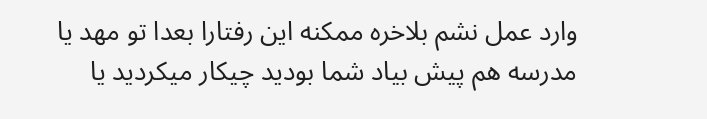وارد عمل نشم بلاخره ممکنه این رفتارا بعدا تو مهد یا مدرسه هم پیش بیاد شما بودید چیکار میکردید یا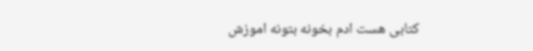کتابی هست ادم بخونه بتونه اموزش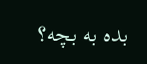بده به بچه؟